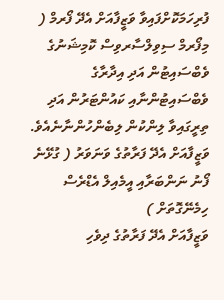ފުރިހަމަކޮށްފައިވާ ވަޒީފާއަށް އެދޭ ފޯރމް ( މިފޯރމް ސިވިލްސާރވިސް ކޮމިޝަނުގެ ވެބްސައިޓުން އަދި އިދާރާގެ ވެބްސައިޓުންނާއި ކައުންޓަރުން އަދި ތިރީގައިވާ ލިންކުން ލިބެންހުންނާނެއެވެ.
ވަޒީފާއަށް އެދޭ ފަރާތުގެ ވަނަވަރު ( ގުޅޭނެ ފޯނު ނަންބަރާއި އީމެއިލް އެޑްރެސް ހިމެނޭގޮތަށް )
ވަޒީފާއަށް އެދޭ ފަރާތުގެ ދިވެހި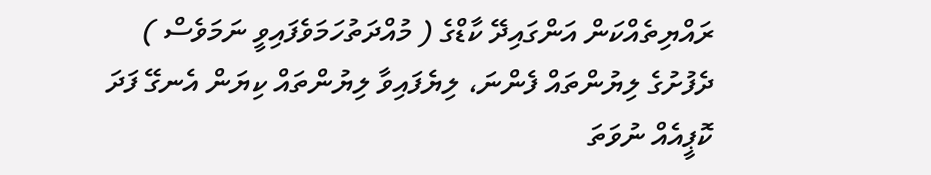ރައްޔިތެއްކަން އަންގައިދޭ ކާޑްގެ ( މުއްދަތުހަމަވެފައިވީ ނަމަވެސް ) ދެފުށުގެ ލިޔުންތައް ފެންނަ، ލިޔެފައިވާ ލިޔުންތައް ކިޔަން އެނގޭ ފަދަ ކޮޕީއެއް ނުވަތަ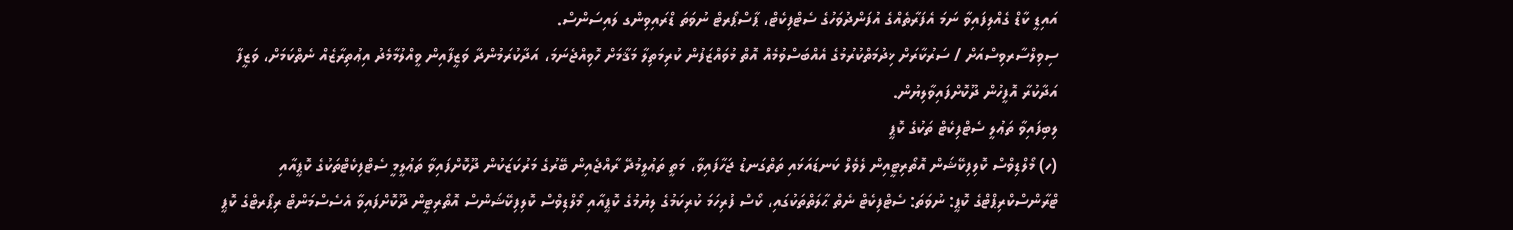އައިޑީ ކާޑް ގެއްލިފައިވާ ނަމަ އެފަރާތެއްގެ އުފަންދުވަހުގެ ސެޓްފިކެޓް، ޕާސްޕޯރޓް ނުވަތަ ޑްރައިވިންގ ލައިސަންސް.
ސިވިލްސާރވިސްއަށް / ސަރުކާރަށް ޚިދުމަތްކުރުމުގެ އެއްބަސްވުމެއް އޮތް މުވައްޒަފުން ކުރިމަތިލާ މަޤާމަށް ހޮވިއްޖެނަމަ، އަދާކުރަމުންދާ ވަޒީފާއިން ވީއްލުމާމެދު އިޢުތިރާޒެއް ނެތްކަމަށް، ވަޒީފާ އަދާކުރާ އޮފީހުން ދޫކޮށްފައިވާލިޔުން.
ލިބިފައިވާ ތަޢުލީ ސެޓްފިކެޓް ތަކުގެ ކޮޕީ
(ހ) މޯލްޑިވްސް ކޮލިފިކޭޝަން އޮތޯރިޓީއިން ލެވެލް ކަނޑައަޅައި ތަތްގަނޑު ޖަހާފައިވާ، މަތީ ތަޢުލީމުދޭ ރާއްޖެއިން ބޭރުގެ މަރުކަޒަކުން ދޫކޮށްފައިވާ ތަޢުލީމީ ސެޓްފިކެޓްތަކުގެ ކޮޕީއާއި ޓްރާންސްކްރިޕްޓްގެ ކޮޕީ: ނުވަތަ: ސެޓްފިކެޓް ނެތް ޙާލަތްތަކުގައި، ކޯސް ފުރިހަމަ ކުރިކަމުގެ ލިޔުމުގެ ކޮޕީއާއި މޯލްޑިވްސް ކޮލިފިކޭޝަންސް އޮތޯރިޓީން ދޫކޮށްފައިވާ އެސެސްމަންޓް ރިޕޯރޓްގެ ކޮޕީ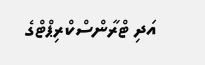އަދި ޓްރާންސްކްރިޕްޓްގެ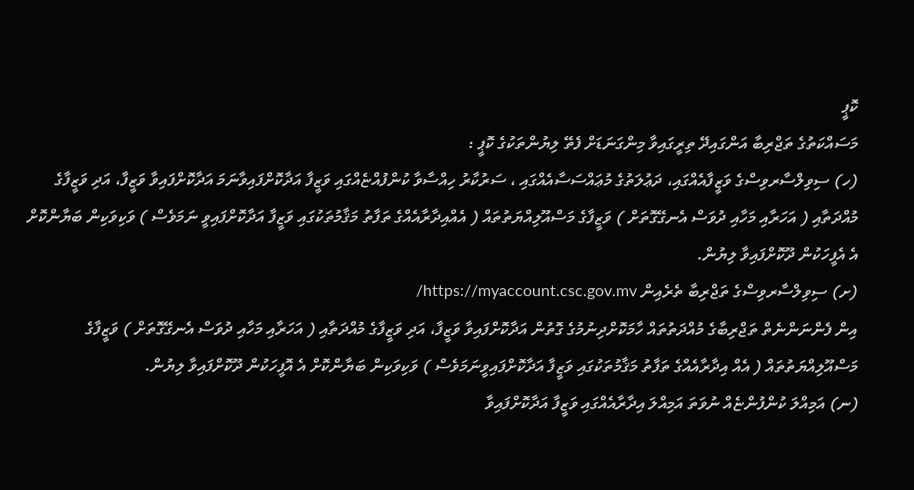ކޮޕީ
މަސައްކަތުގެ ތަޖްރިބާ އަންގައިދޭ ތިރީގައިވާ މިންގަނަޑަށް ފެތޭ ލިޔުންތަކުގެ ކޮޕީ :
(ހ) ސިވިލްސާރވިސްގެ ވަޒީފާއެއްގައި، ދަޢުލަތުގެ މުޢައްސަސާއެއްގައި ، ސަރުކާރު ހިއްސާވާ ކުންފުއްޏެއްގައި ވަޒީފާ އަދާކޮށްފައިވާނަމަ އަދާކޮށްފައިވާ ވަޒީފާ، އަދި ވަޒީފާގެ މުއްދަތާއި ( އަހަރާއި މަހާއި ދުވަސް އެނގޭގޮތަށް ) ވަޒީފާގެ މަސްއޫލިއްޔަތުތައް ( އެއްއިދާރާއެއްގެ ތަފާތު މަޤާމުތަކުގައި ވަޒީފާ އަދާކޮށްފައިވީ ނަމަވެސް ) ވަކިވަކިން ބަޔާންކޮށް އެ އެފީހަކުން ދޫކޮށްފައިވާ ލިޔުން.
(ށ) ސިވިލްސާރވިސްގެ ތަޖްރިބާ ތެރެއިން https://myaccount.csc.gov.mv/
އިން ފެންނަންނެތް ތަޖްރިބާގެ މުއްދަތުތައް ހާމަކޮށްދިނުމުގެ ގޮތުން އަދާކޮށްފައިވާ ވަޒީފާ، އަދި ވަޒީފާގެ މުއްދަތާއި ( އަހަރާއި މަހާއި ދުވަސް އެނގޭގޮތަށް ) ވަޒީފާގެ މަސްއޫލިއްޔަތުތައް ( އެއް އިދާރާއެއްގެ ތަފާތު މަޤާމުތަކުގައި ވަޒީފާ އަދާކޮށްފައިވީނަމަވެސް ) ވަކިވަކިން ބަޔާންކޮށް އެ އޮފީހަކުން ދޫކޮށްފައިވާ ލިޔުން.
(ނ) އަމިއްލަ ކުންފުންޏެއް ނުވަތަ އަމިއްލަ އިދާރާއެއްގައި ވަޒީފާ އަދާކޮށްފައިވާ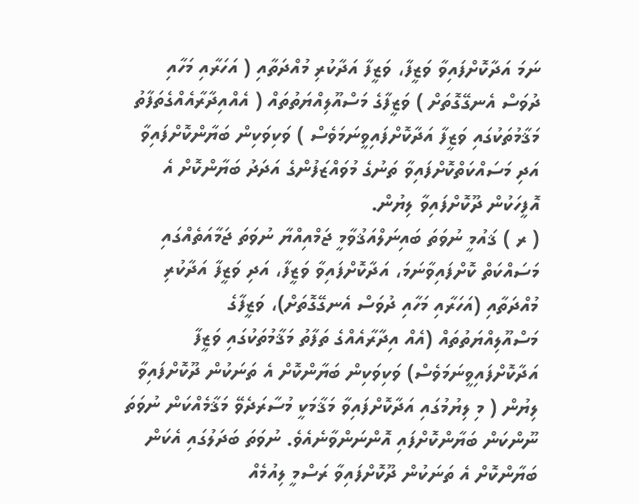ނަމަ އަދާކޮށްފައިވާ ވަޒީފާ، ވަޒީފާ އަދާކުރި މުއްދަތާއި ( އަހަރާއި މަހާއި ދުވަސް އެނގޭގޮތަށް ) ވަޒީފާގެ މަސްއޫލިއްޔަތުތައް ( އެއްއިދާރާއެއްގެތަފާތު މަޤާމުތަކުގައި ވަޒީފާ އަދާކޮށްފައިވީނަމަވެސް ) ވަކިވަކިން ބަޔާންކޮށްފައިވާ އަދި މަސައްކަތްކޮށްފައިވާ ތަނުގެ މުވައްޒަފުންގެ އަދަދު ބަޔާންކޮށް އެ އޮފީހަކުން ދޫކޮށްފައިވާ ލިޔުން.
( ރ ) ޤައުމީ ނުވަތަ ބައިނަލްއަޤުވާމީ ޖަމްއިއްޔާ ނުވަތަ ޖަމާއަތެއްގައި މަސައްކަތް ކޮށްފައިވާނަމަ، އަދާކޮށްފައިވާ ވަޒީފާ، އަދި ވަޒީފާ އަދާކުރި މުއްދަތާއި (އަހަރާއި މަހާއި ދުވަސް އެނގޭގޮތަށް)، ވަޒީފާގެ މަސްއޫލިއްޔަތުތައް (އެއް އިދާރާއެއްގެ ތަފާތު މަޤާމުތަކުގައި ވަޒީފާ އަދާކޮށްފައިވީނަމަވެސް) ވަކިވަކިން ބަޔާންކޮށް އެ ތަނަކުން ދޫކޮށްފައިވާ ލިޔުން ( މި ލިޔުމުގައި އަދާކޮށްފައިވާ މަޤާމަކީ މުސާރަދެވޭ މަޤާމެއްކަން ނުވަތަ ނޫންކަން ބަޔާންކޮށްފައި އޮންނަންވާނެއެވެ. ނުވަތަ ބަދަލުގައި އެކަން ބަޔާންކޮށް އެ ތަނަކުން ދޫކޮށްފައިވާ ރަސްމީ ލިއުމެއް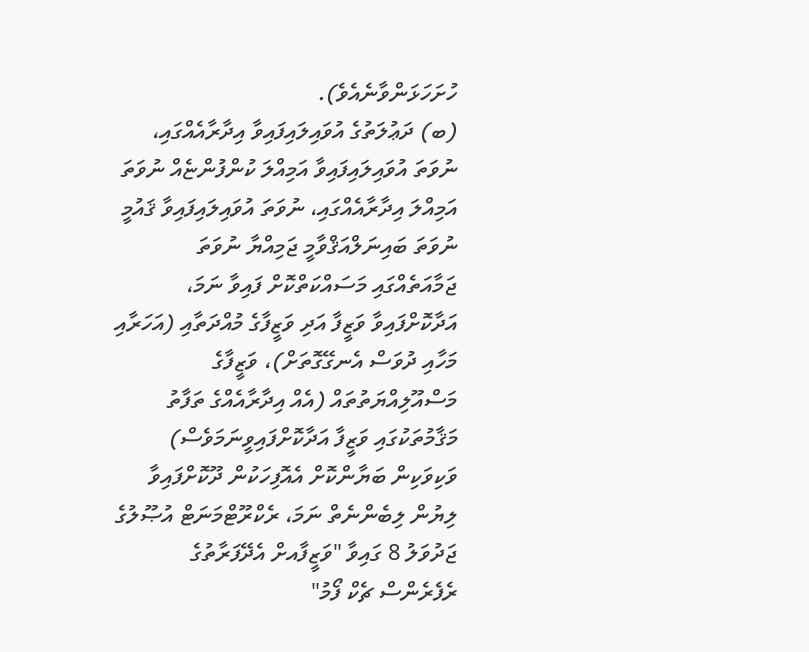ހުށަހަޅަންވާނެއެވެ).
(ބ) ދަޢުލަތުގެ އުވައިލައިފައިވާ އިދާރާއެއްގައި، ނުވަތަ އުވައިލައިފައިވާ އަމިއްލަ ކުންފުންޏެއް ނުވަތަ އަމިއްލަ އިދާރާއެއްގައި، ނުވަތަ އުވައިލައިފައިވާ ޤައުމީ ނުވަތަ ބައިނަލްއަޤްވާމީ ޖަމިއްޔާ ނުވަތަ ޖަމާއަތެއްގައި މަސައްކަތްކޮށް ފައިވާ ނަމަ، އަދާކޮށްފައިވާ ވަޒީފާ އަދި ވަޒީފާގެ މުއްދަތާއި (އަހަރާއި މަހާއި ދުވަސް އެނގޭގޮތަށް)، ވަޒީފާގެ މަސްއޫލިއްޔަތުތައް (އެއް އިދާރާއެއްގެ ތަފާތު މަޤާމުތަކުގައި ވަޒީފާ އަދާކޮށްފައިވީނަމަވެސް) ވަކިވަކިން ބަޔާންކޮށް އެއޮފިހަކުން ދޫކޮށްފައިވާ ލިޔުން ލިބެންނެތް ނަމަ، ރެކްރޫޓްމަނަޓް އުޞޫލުގެ ޖަދުވަލު 8 ގައިވާ "ވަޒީފާއށް އެދޭފަރާތުގެ ރެފެރެންސް ޗެކް ފޯމު"